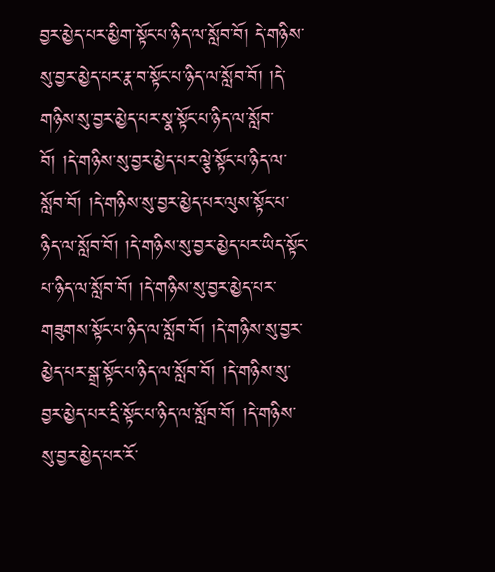བྱར་མྱེད་པར་མྱིག་སྟོང་པ་ཉིད་ལ་སློབ་བོ། དེ་གཉིས་སུ་བྱར་མྱེད་པར་རྣ་བ་སྟོང་པ་ཉིད་ལ་སློབ་བོ། །དེ་གཉིས་སུ་བྱར་མྱེད་པར་སྣ་སྟོང་པ་ཉིད་ལ་སློབ་བོ། །དེ་གཉིས་སུ་བྱར་མྱེད་པར་ལྕེ་སྟོང་པ་ཉིད་ལ་སློབ་བོ། །དེ་གཉིས་སུ་བྱར་མྱེད་པར་ལུས་སྟོང་པ་ཉིད་ལ་སློབ་བོ། །དེ་གཉིས་སུ་བྱར་མྱེད་པར་ཡིད་སྟོང་པ་ཉིད་ལ་སློབ་བོ། །དེ་གཉིས་སུ་བྱར་མྱེད་པར་གཟུགས་སྟོང་པ་ཉིད་ལ་སློབ་བོ། །དེ་གཉིས་སུ་བྱར་མྱེད་པར་སྒྲ་སྟོང་པ་ཉིད་ལ་སློབ་བོ། །དེ་གཉིས་སུ་བྱར་མྱེད་པར་དྲི་སྟོང་པ་ཉིད་ལ་སློབ་བོ། །དེ་གཉིས་སུ་བྱར་མྱེད་པར་རོ་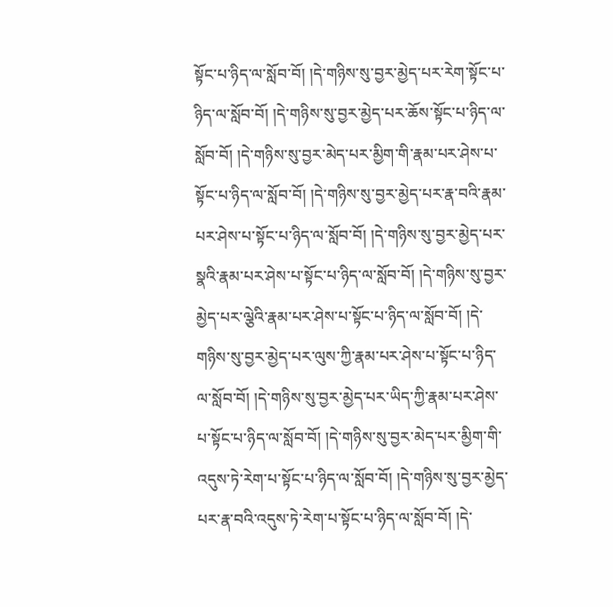སྟོང་པ་ཉིད་ལ་སློབ་བོ། །དེ་གཉིས་སུ་བྱར་མྱེད་པར་རེག་སྟོང་པ་ཉིད་ལ་སློབ་བོ། །དེ་གཉིས་སུ་བྱར་མྱེད་པར་ཆོས་སྟོང་པ་ཉིད་ལ་སློབ་བོ། །དེ་གཉིས་སུ་བྱར་མེད་པར་མྱིག་གི་རྣམ་པར་ཤེས་པ་སྟོང་པ་ཉིད་ལ་སློབ་བོ། །དེ་གཉིས་སུ་བྱར་མྱེད་པར་རྣ་བའི་རྣམ་པར་ཤེས་པ་སྟོང་པ་ཉིད་ལ་སློབ་བོ། །དེ་གཉིས་སུ་བྱར་མྱེད་པར་སྣའི་རྣམ་པར་ཤེས་པ་སྟོང་པ་ཉིད་ལ་སློབ་བོ། །དེ་གཉིས་སུ་བྱར་མྱེད་པར་ལྕེའི་རྣམ་པར་ཤེས་པ་སྟོང་པ་ཉིད་ལ་སློབ་བོ། །དེ་གཉིས་སུ་བྱར་མྱེད་པར་ལུས་ཀྱི་རྣམ་པར་ཤེས་པ་སྟོང་པ་ཉིད་ལ་སློབ་བོ། །དེ་གཉིས་སུ་བྱར་མྱེད་པར་ཡིད་ཀྱི་རྣམ་པར་ཤེས་པ་སྟོང་པ་ཉིད་ལ་སློབ་བོ། །དེ་གཉིས་སུ་བྱར་མེད་པར་མྱིག་གི་འདུས་ཏེ་རེག་པ་སྟོང་པ་ཉིད་ལ་སློབ་བོ། །དེ་གཉིས་སུ་བྱར་མྱེད་པར་རྣ་བའི་འདུས་ཏེ་རེག་པ་སྟོང་པ་ཉིད་ལ་སློབ་བོ། །དེ་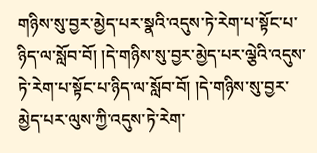གཉིས་སུ་བྱར་མྱེད་པར་སྣའི་འདུས་ཏེ་རེག་པ་སྟོང་པ་ཉིད་ལ་སློབ་བོ། །དེ་གཉིས་སུ་བྱར་མྱེད་པར་ལྕེའི་འདུས་ཏེ་རེག་པ་སྟོང་པ་ཉིད་ལ་སློབ་བོ། །དེ་གཉིས་སུ་བྱར་མྱེད་པར་ལུས་ཀྱི་འདུས་ཏེ་རེག་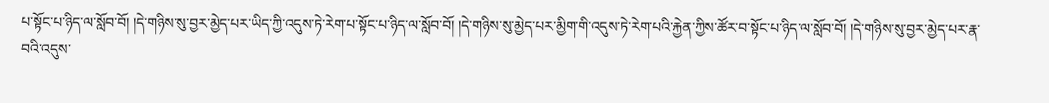པ་སྟོང་པ་ཉིད་ལ་སློབ་བོ། །དེ་གཉིས་སུ་བྱར་མྱེད་པར་ཡིད་ཀྱི་འདུས་ཏེ་རེག་པ་སྟོང་པ་ཉིད་ལ་སློབ་བོ། །དེ་གཉིས་སུ་མྱེད་པར་མྱིག་གི་འདུས་ཏེ་རེག་པའི་རྐྱེན་ཀྱིས་ཚོར་བ་སྟོང་པ་ཉིད་ལ་སློབ་བོ། །དེ་གཉིས་སུ་བྱར་མྱེད་པར་རྣ་བའི་འདུས་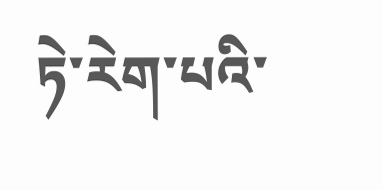ཏེ་རེག་པའི་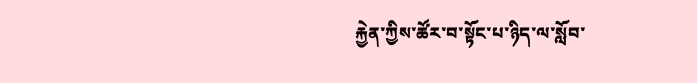རྐྱེན་ཀྱིས་ཚོར་བ་སྟོང་པ་ཉིད་ལ་སློབ་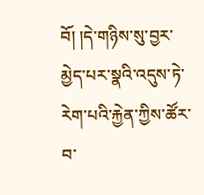བོ། །དེ་གཉིས་སུ་བྱར་མྱེད་པར་སྣའི་འདུས་ཏེ་རེག་པའི་རྐྱེན་ཀྱིས་ཚོར་བ་